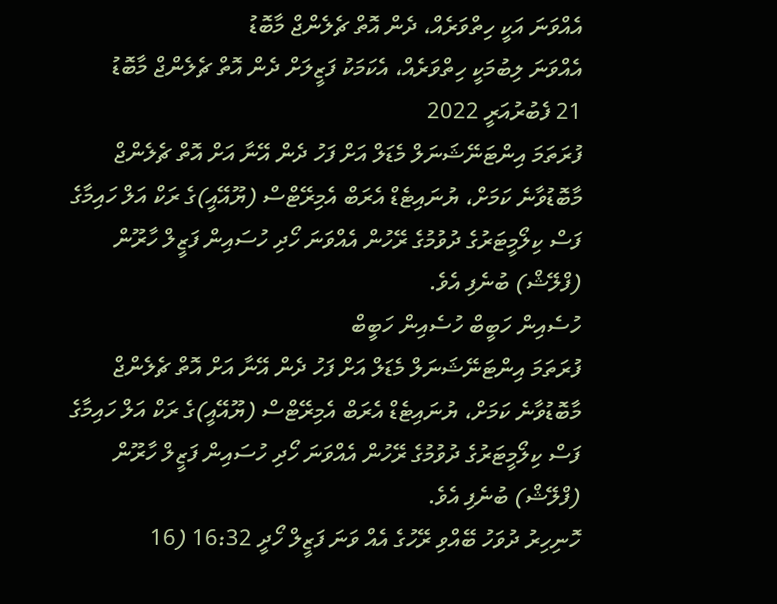އެއްވަނަ އަކީ ހިތްވަރެއް، ދެން އޮތް ޗެލެންޖް މާބޮޑު
އެއްވަނަ ލިބުމަކީ ހިތްވަރެއް، އެކަމަކު ފަޒީލަށް ދެން އޮތް ޗެލެންޖް މާބޮޑު
21 ފެބުރުއަރީ 2022
ފުރަތަމަ އިންޓަނޭޝަނަލް މެޑަލް އަށް ފަހު ދެން އޭނާ އަށް އޮތް ޗެލެންޖް މާބޮޑުވާނެ ކަމަށް، ޔުނައިޓެޑް އެރަބް އެމިރޭޓްސް (ޔޫއޭއީ)ގެ ރަކް އަލް ހައިމާގެ ފަސް ކިލޯމީޓަރުގެ ދުވުމުގެ ރޭހުން އެއްވަނަ ހޯދި ހުސައިން ފަޒީލް ހާރޫން (ފްލޭޝް) ބުނެފި އެވެ.
ހުސެއިން ހަބީބް ހުސެއިން ހަބީބް
ފުރަތަމަ އިންޓަނޭޝަނަލް މެޑަލް އަށް ފަހު ދެން އޭނާ އަށް އޮތް ޗެލެންޖް މާބޮޑުވާނެ ކަމަށް، ޔުނައިޓެޑް އެރަބް އެމިރޭޓްސް (ޔޫއޭއީ)ގެ ރަކް އަލް ހައިމާގެ ފަސް ކިލޯމީޓަރުގެ ދުވުމުގެ ރޭހުން އެއްވަނަ ހޯދި ހުސައިން ފަޒީލް ހާރޫން (ފްލޭޝް) ބުނެފި އެވެ.
ހޮނިހިރު ދުވަހު ބޭއްވި ރޭހުގެ އެއް ވަނަ ފަޒީލް ހޯދީ 16:32 (16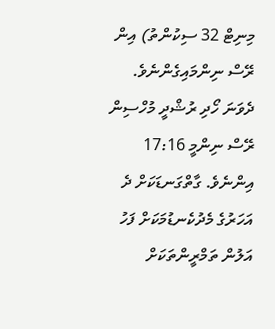މިނިޓް 32 ސިކުންތު) އިން ރޭސް ނިންމައިގެންނެވެ. ދެވަނަ ހޯދި ރުޝްދީ މުހްސިން ރޭސް ނިންމީ 17:16 އިންނެވެ. ގާތްގަނޑަކަށް ދެ އަހަރުގެ މެދުކެނޑުމަކަށް ފަހު އަލުން ތަމްރީންތަކަށް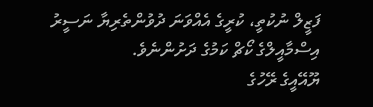ފަޒީލް ނުކުތީ، ކުރީގެ އެއްވަނަ ދުވުންތެރިޔާ ނަސީރު އިސްމާއީލްގެ ކޯޗް ކަމުގެ ދަށުންނެވެ.
ޔޫއޭއީގެ ރޭހުގެ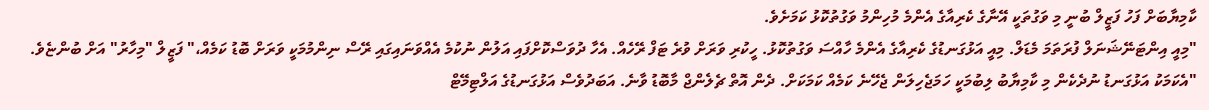ކާމިޔާބަށް ފަހު ފަޒީލް ބުނީ މި ވަގުތަކީ އޭނާގެ ކެރިއާގެ އެންމެ މުހިންމު ވަގުތުކޮޅު ކަމަށެވެ.
"މިއީ އިންޓަނޭޝަނަލް ފުރަތަމަ މެޑަލް. މިއީ އަޅުގަނޑުގެ ކެރިއާގެ އެންމެ ހާއްސަ ވަގުތުކޮޅު. ހީކުރި ވަރަށް ވުރެ ޓަފް ރޭހެއް. އެހާ ދުވަސްކޮށްފައި އަލުން ނުކުމެ އެއްވަނައިގައި ރޭސް ނިންމުމަކީ ވަރަށް ބޮޑު ކަމެއް،" ފަޒީލް "މިހާރު" އަށް ބުންޏެވެ.
"އެކަމަކު އަޅުގަނޑު ނުދެކެން މި ކާމިޔާބު ލިބުމަކީ ހަމަޖެހިލަން ޖެހޭނެ ކަމެއް ކަމަކަށް. ދެން އޮތް ޗެލެންޖް މާބޮޑު ވާނެ. އަބަދުވެސް އަޅުގަނޑުގެ އަލްޓިމޭޓް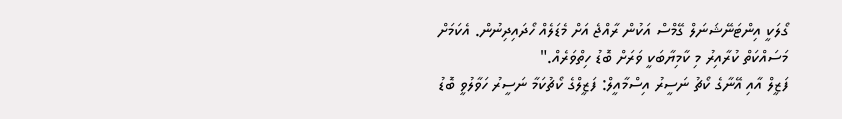ގޯލަކީ އިންޓަނޭޝަނަލް ގޭމްސް އަކުން ރާއްޖެ އަށް މެޑަލެއް ހޯދައިދިނުން. އެކަމަށް މަސައްކަތް ކުރާއިރު މި ކާމިޔާބަކީ ވަރަށް ބޮޑު ހިތްވަރެއް."
ފަޒީލް އާއި އޭނާގެ ކޯޗު ނަސީރު އިސްމާއީލް: ފަޒީލްގެ ކޯޗުކަމާ ނަސީރު ހަވާލުވީ ބޮޑު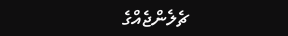ޗެލެންޖެއްގެ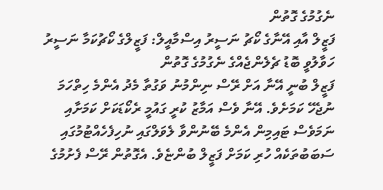ނެގުމުގެ ގޮތުން
ފަޒީލް އާއި އޭނާގެ ކޯޗު ނަސީރު އިސްމާއީލް: ފަޒީލްގެ ކޯޗުކަމާ ނަސީރު ހަވާލުވީ ބޮޑު ޗެލެންޖެއްގެ ނެގުމުގެ ގޮތުން
ފަޒީލް ބުނީ އޭނާ އަށް ރޭސް ނިންމުނު ވަގުތާ މެދު އެންމެ ހިތްހަމަ ނުޖެހޭ ކަމަށެވެ. އޭނާ ވެސް އަމާޒު ކުރީ ގައުމީ ރެކޯޑަކަށް ކަމަށާއި ނަމަވެސް ޓައިމިން އެންމެ ބޭނުންވާ ލެވަލްގައި ނުހިފެހެއްޓުމުގައި ސަބަބުތަކެއް ހުރި ކަމަށް ފަޒީލް ބުންޏެވެ. އެގޮތުން ރޭސް ފެށުމުގެ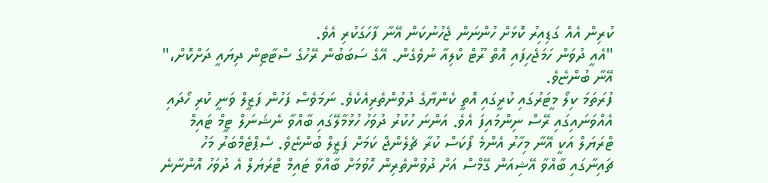ކުރިން އެއް ގަޑިއިރު ކޮޅަށް ހުންނަން ޖެހުނުކަން އޭނާ ފާހަގަކުރި އެވެ.
"އެއީ ދުވަން ހަމަޖެހިފައި އޮތް ރޫޓް ކްލިއާ ނުވެގެން. އޭގެ ސަބަބުން ރޭހުގެ ސްޓާޓިން ދިޔައީ ދަށްކޮށް،" އޭނާ ބުންޏެވެ.
ފުރަތަމަ ކިލޯ މީޓަރުގައި ކުރީގައި އޮތީ ކެންޔާގެ ދުވުންތެރިއެކެވެ. ނަމަވެސް ފަހުން ފަޒީލް ވަނީ ކުރި ހޯދައި އެއްވަނައިގައި ރޭސް ނިންމައިފަ އެވެ. އަންނަ ހުކުރު ދުވަހު ހުޅުމާލޭގައި ބާއްވާ ނެޝަނަލް ޓީމް ޓައިމް ޓްރަޔަލް އަކީ އޭނާ މިހާރު އެންމެ ފޯކަސް ކުރާ ޗެލެންޖް ކަމަށް ފަޒީލް ބުންޏެވެ. ސެޕްޓެމްބަރު މަހު ޗައިނާގައި ބާއްވާ އޭޝިއަން ގޭމްސް އަށް ދުވުންތެރިން ހޮވުމަށް ބާއްވާ ޓައިމް ޓްރަޔަލް އެ ދުވަހު އޮންނާނެ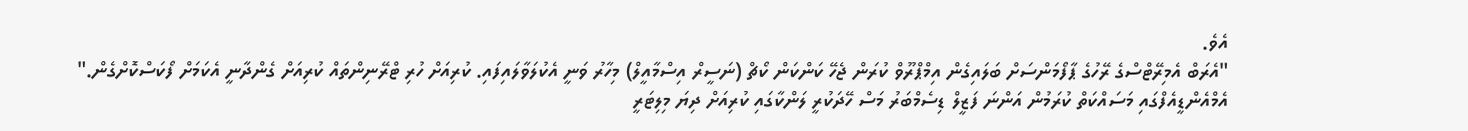އެވެ.
"އެރަބް އެމިރޭޓްސްގެ ރޭހުގެ ޕާފޯމަންސަށް ބަލައިގެން އިމްޕްރޫވް ކުރަން ޖެހޭ ކަންކަން ކޯޗް (ނަސީރް އިސްމާއީލް) މިހާރު ވަނީ އެކުލަވާލައިފައި. ކުރިއަށް ހުރި ޓްރޭނިންތައް ކުރިއަށް ގެންދާނީ އެކަމަށް ފޯކަސްކޮށްގެން."
އެމްއެންޑީއެފްގައި މަސައްކަތް ކުރަމުން އަންނަ ފަޒީލް ޑިސެމްބަރު މަސް ހޭދަކުރީ ލަންކާގައި ކުރިއަށް ދިޔަ މިލިޓަރީ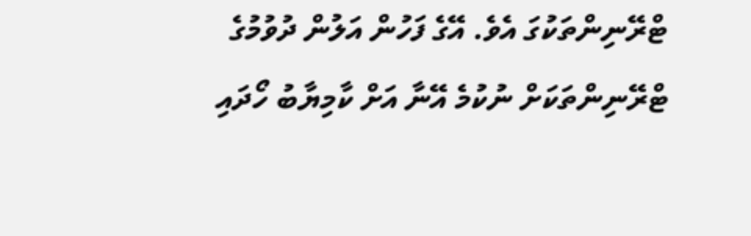ޓްރޭނިންތަކުގަ އެވެ. އޭގެ ފަހުން އަލުން ދުވުމުގެ ޓްރޭނިންތަކަށް ނުކުމެ އޭނާ އަށް ކާމިޔާބު ހޯދައި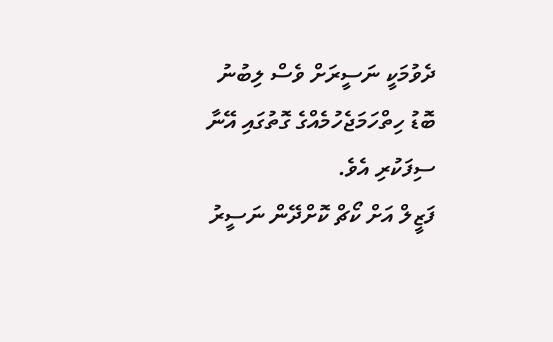ދެވުމަކީ ނަސީރަށް ވެސް ލިބުނު ބޮޑު ހިތްހަމަޖެހުމެއްގެ ގޮތުގައި އޭނާ ސިފަކުރި އެވެ.
ފަޒީލް އަށް ކޯޗް ކޮށްދޭން ނަސީރު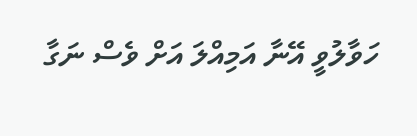ހަވާލުވީ އޭނާ އަމިއްލަ އަށް ވެސް ނަގާ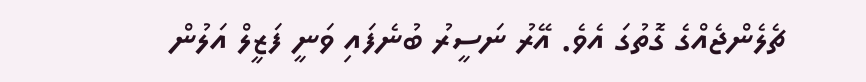ޗެލެންޖެއްގެ ގޮތުގަ އެވެ. އޭރު ނަސީރު ބުނެފައި ވަނީ ފަޒީލް އަލުން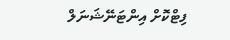ފިޓްކޮށް އިންޓަނޭޝަނަލް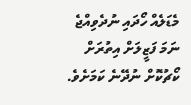މެޑަލެއް ހޯދައި ނުދެވިއްޖެ ނަމަ ފަޒީލަށް އިތުރަށް ކޯޗުކޮށް ނުދޭނެ ކަމަށެވެ.